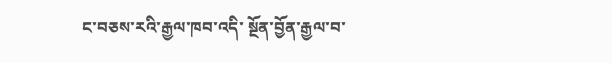ང་བཅས་རའི་རྒྱལ་ཁབ་འདི་ སྔོན་བྱོན་རྒྱལ་བ་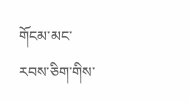གོངམ་མང་རབས་ཅིག་གིས་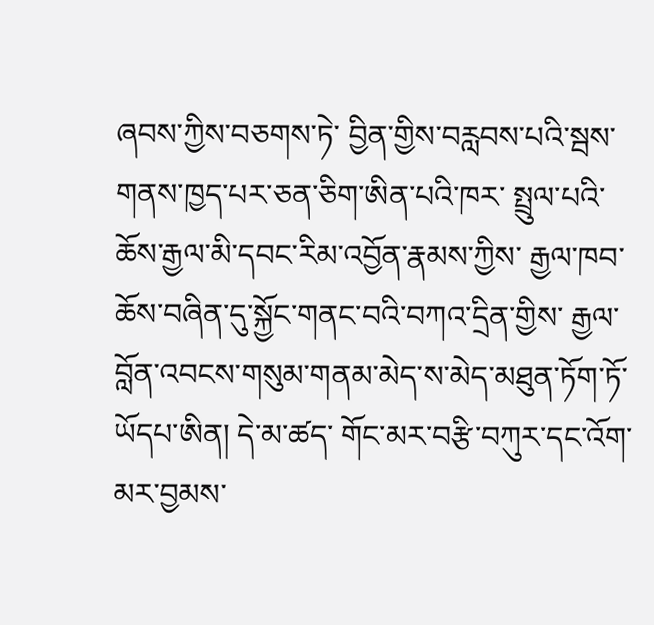ཞབས་ཀྱིས་བཅགས་ཏེ་ བྱིན་གྱིས་བརླབས་པའི་སྦས་གནས་ཁྱད་པར་ཅན་ཅིག་ཨིན་པའི་ཁར་ སྤྲུལ་པའི་ཆོས་རྒྱལ་མི་དབང་རིམ་འབྱོན་རྣམས་ཀྱིས་ རྒྱལ་ཁབ་ཆོས་བཞིན་དུ་སྐྱོང་གནང་བའི་བཀའ་དྲིན་གྱིས་ རྒྱལ་བློན་འབངས་གསུམ་གནམ་མེད་ས་མེད་མཐུན་ཏོག་ཏོ་ཡོདཔ་ཨིན། དེ་མ་ཚད་ གོང་མར་བརྩི་བཀུར་དང་འོག་མར་བྱམས་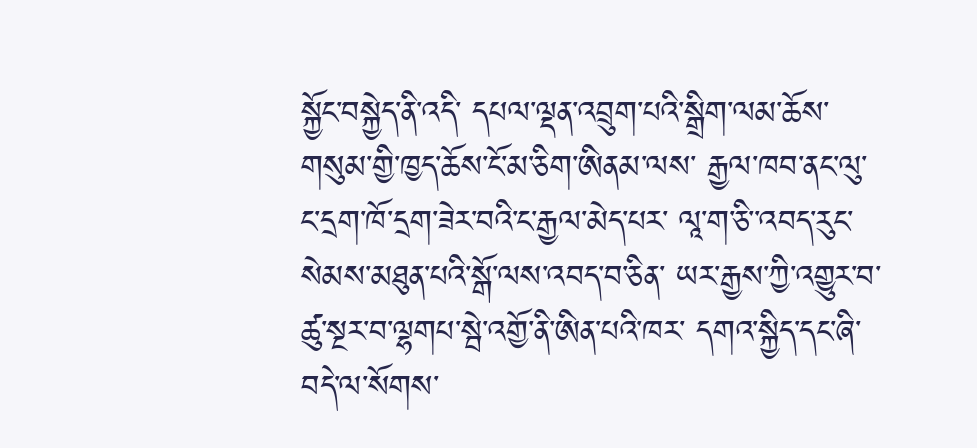སྐྱོང་བསྐྱེད་ནི་འདི་ དཔལ་ལྡན་འབྲུག་པའི་སྒྲིག་ལམ་ཆོས་གསུམ་གྱི་ཁྱད་ཆོས་ངོ་མ་ཅིག་ཨིནམ་ལས་ རྒྱལ་ཁབ་ནང་ལུ་ང་དྲག་ཁོ་དྲག་ཟེར་བའི་ང་རྒྱལ་མེད་པར་ ལཱ་ག་ཅི་་འབད་རུང་སེམས་མཐུན་པའི་སྒོ་ལས་འབད་བ་ཅིན་ ཡར་རྒྱས་ཀྱི་འགྱུར་བ་ཚུ་སྔར་བ་ལྷགཔ་སྦེ་འགྱོ་ནི་ཨིན་པའི་ཁར་ དགའ་སྐྱིད་དང་ཞི་བདེ་ལ་སོགས་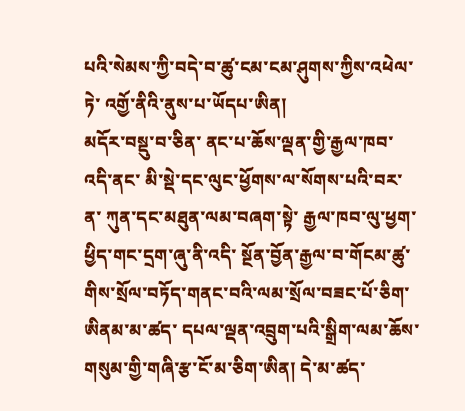པའི་སེམས་ཀྱི་བདེ་བ་ཚུ་ངམ་ངམ་ཤུགས་ཀྱིས་འཕེལ་ཏེ་ འགྱོ་ནིའི་ནུས་པ་ཡོདཔ་ཨིན།
མདོར་བསྡུ་བ་ཅིན་ ནང་པ་ཆོས་ལྡན་གྱི་རྒྱལ་ཁབ་འདི་ནང་ མི་སྡེ་དང་ལུང་ཕྱོགས་ལ་སོགས་པའི་བར་ན་ ཀུན་དང་མཐུན་ལམ་བཞག་སྟེ་ རྒྱལ་ཁབ་ལུ་ཕྱག་ཕྱིད་གང་དྲག་ཞུ་ནི་འདི་ སྔོན་བྱོན་རྒྱལ་བ་གོངམ་ཚུ་གིས་སྲོལ་བཏོད་གནང་བའི་ལམ་སྲོལ་བཟང་པོ་ཅིག་ཨིནམ་མ་ཚད་ དཔལ་ལྡན་འབྲུག་པའི་སྒྲིག་ལམ་ཆོས་གསུམ་གྱི་གཞི་རྩ་ངོ་མ་ཅིག་ཨིན། དེ་མ་ཚད་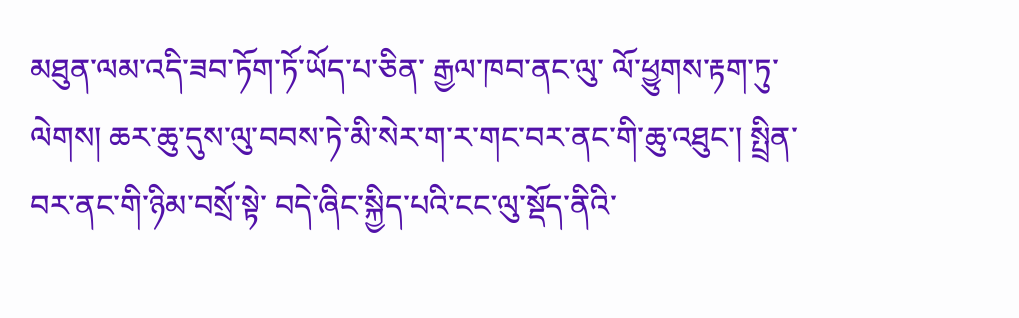མཐུན་ལམ་འདི་ཟབ་ཏོག་ཏོ་ཡོད་པ་ཅིན་ རྒྱལ་ཁབ་ནང་ལུ་ ལོ་ཕྱུགས་རྟག་ཏུ་ལེགས། ཆར་ཆུ་དུས་ལུ་བབས་ཏེ་མི་སེར་ག་ར་གང་བར་ནང་གི་ཆུ་འཐུང་། སྤྲིན་བར་ནང་གི་ཉིམ་བསྲོ་སྟེ་ བདེ་ཞིང་སྐྱིད་པའི་ངང་ལུ་སྡོད་ནིའི་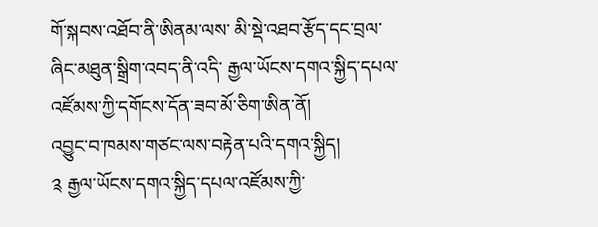གོ་སྐབས་འཐོབ་ནི་ཨིནམ་ལས་ མི་སྡེ་འཐབ་རྩོད་དང་བྲལ་ཞིང་མཐུན་སྒྲིག་འབད་ནི་འདི་ རྒྱལ་ཡོངས་དགའ་སྐྱིད་དཔལ་འཛོམས་ཀྱི་དགོངས་དོན་ཟབ་མོ་ཅིག་ཨིན་ནོ།
འབྱུང་བ་ཁམས་གཙང་ལས་བརྟེན་པའི་དགའ་སྐྱིད།
༉ རྒྱལ་ཡོངས་དགའ་སྐྱིད་དཔལ་འཛོམས་ཀྱི་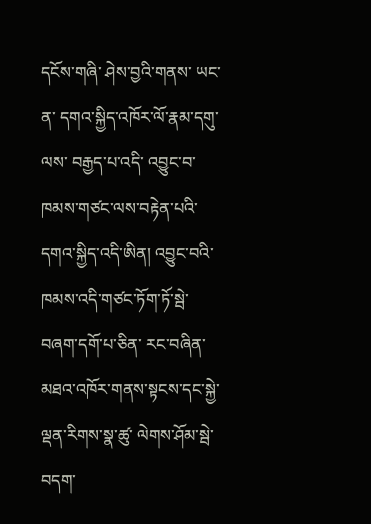དངོས་གཞི་ ཤེས་བྱའི་གནས་ ཡང་ན་ དགའ་སྐྱིད་འཁོར་ལོ་རྣམ་དགུ་ལས་ བརྒྱད་པ་འདི་ འབྱུང་བ་ཁམས་གཙང་ལས་བརྟེན་པའི་དགའ་སྐྱིད་འདི་ཨིན། འབྱུང་བའི་ཁམས་འདི་གཙང་ཏོག་ཏོ་སྦེ་བཞག་དགོ་པ་ཅིན་ རང་བཞིན་མཐའ་འཁོར་གནས་སྟངས་དང་སྐྱེ་ལྡན་རིགས་སྣ་ཚུ་ ལེགས་ཤོམ་སྦེ་བདག་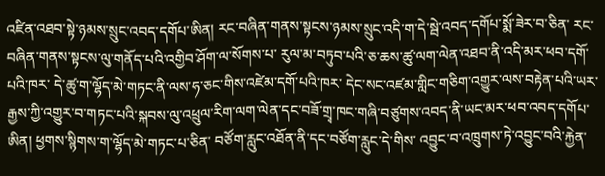འཛིན་འཐབ་སྟེ་ཉམས་སྲུང་འབད་དགོཔ་ཨིན། རང་བཞིན་གནས་སྟངས་ཉམས་སྲུང་འདི་ག་དེ་སྦེ་འབད་དགོཔ་སྨོ་ཟེར་བ་ཅིན་ རང་བཞིན་གནས་སྟངས་ལུ་གནོད་པའི་འགྱིབ་ཤོག་ལ་སོགས་པ་ རུལ་མ་བཏུབ་པའི་ཅ་ཆས་ཚུ་ལག་ལེན་འཐབ་ནི་འདི་མར་ཕབ་དགོ་པའི་ཁར་ དེ་ཚུ་ག་ལྷོད་མེ་གཏང་ནི་ལས་ཧ་ཅང་གིས་འཛེམ་དགོ་པའི་ཁར་ དེང་སང་འཛམ་གླིང་གཅིག་འགྱུར་ལས་བརྟེན་པའི་ཡར་རྒྱས་ཀྱི་འགྱུར་བ་གཏང་པའི་སྐབས་ལུ་འཕྲུལ་རིག་ལག་ལེན་དང་བཟོ་གྲྭ་ཁང་གཞི་བཙུགས་འབད་ནི་ཡང་མར་ཕབ་འབད་དགོཔ་ཨིན། ཕྱགས་སྙིགས་ག་ལྷོད་མེ་གཏང་པ་ཅིན་ བཙོག་རླུང་འཐོན་ནི་དང་བཙོག་རླུང་དེ་གིས་ འབྱུང་བ་འཁྲུགས་ཏེ་འབྱུང་བའི་རྐྱེན་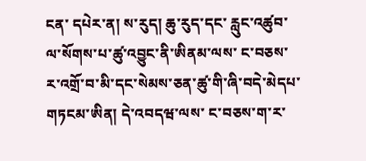ངན་ དཔེར་ན། ས་རུད། ཆུ་རུད་དང་ རླུང་འཚུབ་ལ་སོགས་པ་ཚུ་འབྱུང་ནི་ཨིནམ་ལས་ ང་བཅས་ར་འགྲོ་བ་མི་དང་སེམས་ཅན་ཚུ་གི་ཞི་བདེ་མེདཔ་གཏངམ་ཨིན། དེ་འབདཝ་ལས་ ང་བཅས་ག་ར་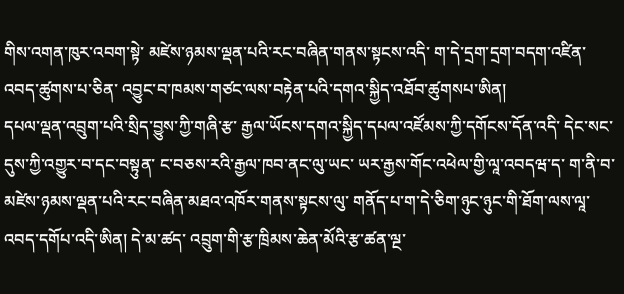གིས་འགན་ཁུར་འབག་སྟེ་ མཛེས་ཉམས་ལྡན་པའི་རང་བཞིན་གནས་སྟངས་འདི་ ག་དེ་དྲག་དྲག་བདག་འཛིན་འབད་ཚུགས་པ་ཅིན་ འབྱུང་བ་ཁམས་གཙང་ལས་བརྟེན་པའི་དགའ་སྐྱིད་འཐོབ་ཚུགསཔ་ཨིན།
དཔལ་ལྡན་འབྲུག་པའི་སྲིད་བྱུས་ཀྱི་གཞི་རྩ་ རྒྱལ་ཡོངས་དགའ་སྐྱིད་དཔལ་འཛོམས་ཀྱི་དགོངས་དོན་འདི་ དེང་སང་དུས་ཀྱི་འགྱུར་བ་དང་བསྟུན་ ང་བཅས་རའི་རྒྱལ་ཁབ་ནང་ལུ་ཡང་ ཡར་རྒྱས་གོང་འཕེལ་གྱི་ལཱ་འབདཝ་ད་ ག་ནི་བ་མཛེས་ཉམས་ལྡན་པའི་རང་བཞིན་མཐའ་འཁོར་གནས་སྟངས་ལུ་ གནོད་པ་ག་དེ་ཅིག་ཉུང་ཉུང་གི་ཐོག་ལས་ལཱ་འབད་དགོཔ་འདི་ཨིན། དེ་མ་ཚད་ འབྲུག་གི་རྩ་ཁྲིམས་ཆེན་མོའི་རྩ་ཚན་ལྔ་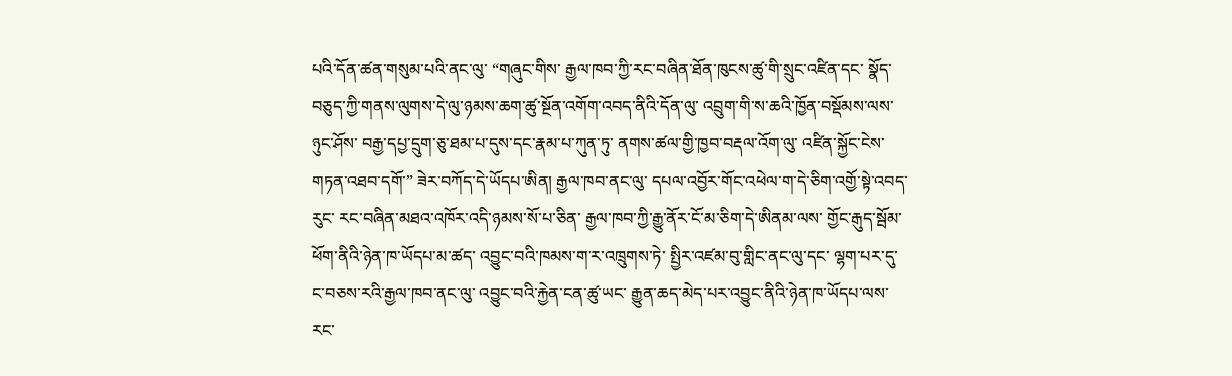པའི་དོན་ཚན་གསུམ་པའི་ནང་ལུ་ “གཞུང་གིས་ རྒྱལ་ཁབ་ཀྱི་རང་བཞིན་ཐོན་ཁུངས་ཚུ་གི་སྲུང་འཛིན་དང་ སྣོད་བཅུད་ཀྱི་གནས་ལུགས་དེ་ལུ་ཉམས་ཆག་ཚུ་སྔོན་འགོག་འབད་ནིའི་དོན་ལུ་ འབྲུག་གི་ས་ཆའི་ཁྱོན་བསྡོམས་ལས་ཉུང་ཤོས་ བརྒྱ་དཔྱ་དྲུག་ཅུ་ཐམ་པ་དུས་དང་རྣམ་པ་ཀུན་ཏུ་ ནགས་ཚལ་གྱི་ཁྱབ་བརྡལ་འོག་ལུ་ འཛིན་སྐྱོང་ངེས་གཏན་འཐབ་དགོ་” ཟེར་བཀོད་དེ་ཡོདཔ་ཨིན། རྒྱལ་ཁབ་ནང་ལུ་ དཔལ་འབྱོར་གོང་འཕེལ་ག་དེ་ཅིག་འགྱོ་སྟེ་འབད་རུང་ རང་བཞིན་མཐའ་འཁོར་འདི་ཉམས་སོ་པ་ཅིན་ རྒྱལ་ཁབ་ཀྱི་རྒྱུ་ནོར་ངོ་མ་ཅིག་དེ་ཨིནམ་ལས་ གྱོང་རྒུད་སྦོམ་ཕོག་ནིའི་ཉེན་ཁ་ཡོདཔ་མ་ཚད་ འབྱུང་བའི་ཁམས་ག་ར་འཁྲུགས་ཏེ་ སྤྱིར་འཛམ་བུ་གླིང་ནང་ལུ་དང་ ལྷག་པར་དུ་ ང་བཅས་རའི་རྒྱལ་ཁབ་ནང་ལུ་ འབྱུང་བའི་རྐྱེན་ངན་ཚུ་ཡང་ རྒྱུན་ཆད་མེད་པར་འབྱུང་ནིའི་ཉེན་ཁ་ཡོདཔ་ལས་ རང་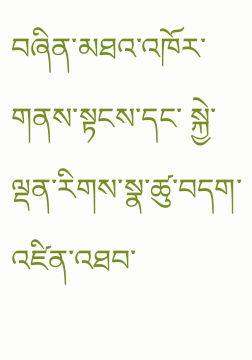བཞིན་མཐའ་འཁོར་གནས་སྟངས་དང་ སྐྱེ་ལྡན་རིགས་སྣ་ཚུ་བདག་འཛིན་འཐབ་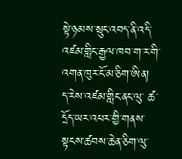སྟེ་ཉམས་སྲུང་འབད་ནི་འདི་ འཛམ་གླིང་རྒྱལ་ཁབ་ག་ར་གི་འགན་ཁུར་ངོ་མ་ཅིག་ཨིན།
ད་རེས་འཛམ་གླིང་ནང་ལུ་ ཚ་དྲོད་ཡར་འཕར་གྱི་གནས་སྟངས་ཚབས་ཆེན་ཅིག་ལུ་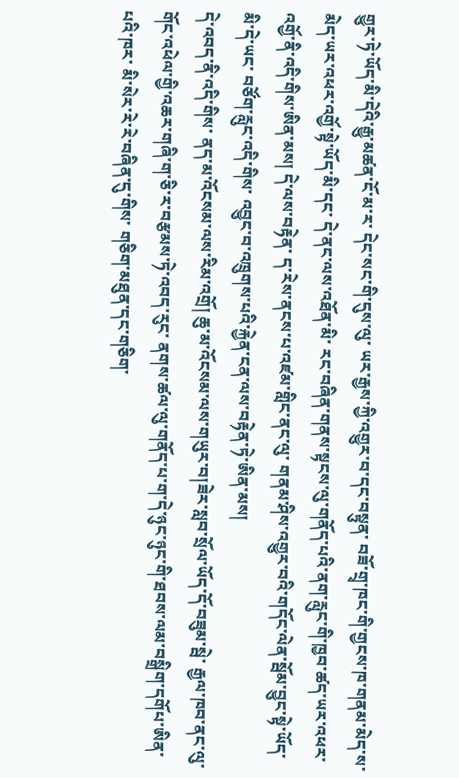གྱུར་ཏེ་ཡོད་མི་དེའི་རྒྱུ་མཚན་ངོ་མ་ར་ དེང་སང་གི་དུས་ལུ་ ཡར་རྒྱས་ཀྱི་འགྱུར་བ་དང་བསྟུན་ བཟོ་གྲྭ་ཁང་གི་གྱངས་ཁ་གནམ་མེད་ས་མེད་ཡར་འཕར་འགྱོ་སྟེ་ཡོད་མི་དང་ དེ་ནང་ལས་འཐོན་མི་ རང་བཞིན་གནས་སྟངས་ལུ་གནོད་པའི་ནག་རླུང་གི་ཁྱབ་ཚད་ཡར་འཕར་འགྱོ་ནི་འདི་གིས་ཨིན་མས། དེ་ལས་བརྟེན་ ད་རེས་ནངས་པ་འཛམ་གླིང་ནང་ལུ་ གནམ་ཤིས་འགྱུར་བའི་གདོང་ལེན་སྦོམ་བྱུང་སྟེ་ཡོད་མི་དེ་ཡང་ བཙོག་རླུང་འདི་གིས་ འབྱུང་བ་འཁྲུགས་པའི་རྐྱེན་ངན་ལས་བརྟེན་ཏེ་ཨིན་མས།
དེ་འབད་ནི་འདི་གིས་ ནད་མ་འོངསམ་ལས་རིམ་འགྲོ། ཆུ་མ་འོངསམ་ལས་གཡུར་བ།ཟེར་སླབ་སྲོལ་ཡོད་དོ་བཟུམ་སྦེ་ རྒྱལ་ཁབ་ནང་ལུ་ གོང་འཕེལ་གྱི་འཆར་གཞི་ག་ཅི་ར་བརྩམས་ཏེ་འབད་རུང་ ནགས་ཚལ་ལུ་གནོད་པ་ག་དེ་ཉུང་ཉུང་གི་ཐབས་ལམ་བསྒྲིག་དགོཔ་ཨིན་པའི་ཁར་ མི་སེར་རེ་རེ་བཞིན་དུ་གིས་ གཅིག་མཐུན་དང་གཅིག་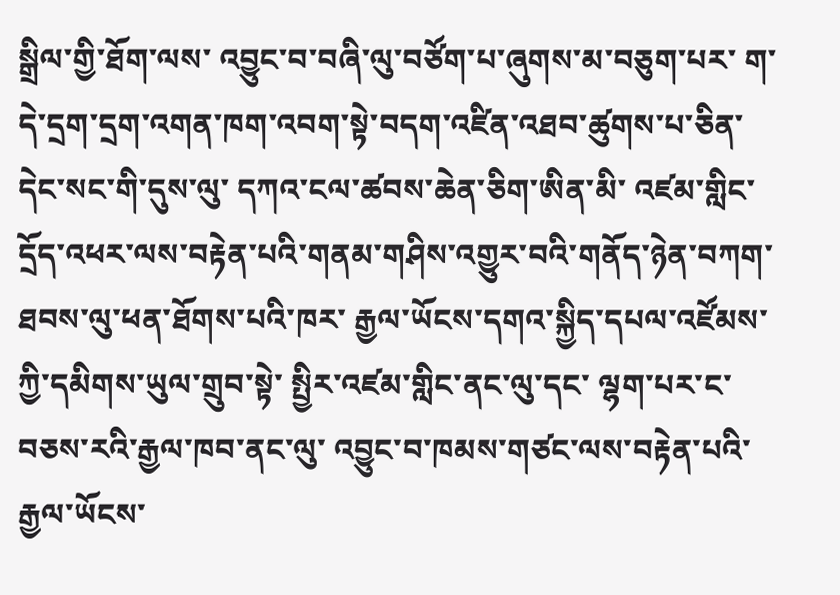སྒྲིལ་གྱི་ཐོག་ལས་ འབྱུང་བ་བཞི་ལུ་བཙོག་པ་ཞུགས་མ་བཅུག་པར་ ག་དེ་དྲག་དྲག་འགན་ཁག་འབག་སྟེ་བདག་འཛིན་འཐབ་ཚུགས་པ་ཅིན་ དེང་སང་གི་དུས་ལུ་ དཀའ་ངལ་ཚབས་ཆེན་ཅིག་ཨིན་མི་ འཛམ་གླིང་དྲོད་འཕར་ལས་བརྟེན་པའི་གནམ་གཤིས་འགྱུར་བའི་གནོད་ཉེན་བཀག་ཐབས་ལུ་ཕན་ཐོགས་པའི་ཁར་ རྒྱལ་ཡོངས་དགའ་སྐྱིད་དཔལ་འཛོམས་ཀྱི་དམིགས་ཡུལ་གྲུབ་སྟེ་ སྤྱིར་འཛམ་གླིང་ནང་ལུ་དང་ ལྷག་པར་ང་བཅས་རའི་རྒྱལ་ཁབ་ནང་ལུ་ འབྱུང་བ་ཁམས་གཙང་ལས་བརྟེན་པའི་རྒྱལ་ཡོངས་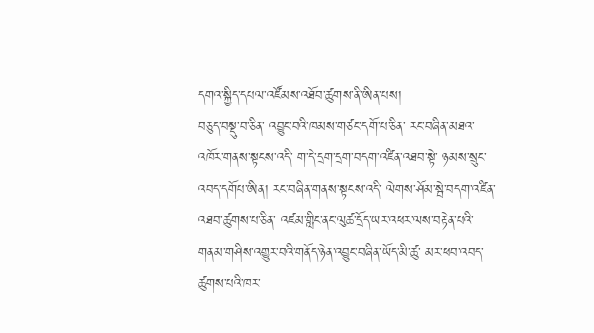དགའ་སྐྱིད་དཔལ་འཛོམས་འཐོབ་ཚུགས་ནི་ཨིན་པས།
བཅུད་བསྡུ་བ་ཅིན་ འབྱུང་བའི་ཁམས་གཙང་དགོ་པ་ཅིན་ རང་བཞིན་མཐའ་འཁོར་གནས་སྟངས་འདི་ ག་དེ་དྲག་དྲག་བདག་འཛིན་འཐབ་སྟེ་ ཉམས་སྲུང་འབད་དགོཔ་ཨིན། རང་བཞིན་གནས་སྟངས་འདི་ ལེགས་ཤོམ་སྦེ་བདག་འཛིན་འཐབ་ཚུགས་པ་ཅིན་ འཛམ་གླིང་ནང་ལུཚ་དྲོད་ཡར་འཕར་ལས་བརྟེན་པའི་གནམ་གཤིས་འགྱུར་བའི་གནོད་ཉེན་འབྱུང་བཞིན་ཡོད་མི་ཚུ་ མར་ཕབ་འབད་ཚུགས་པའི་ཁར་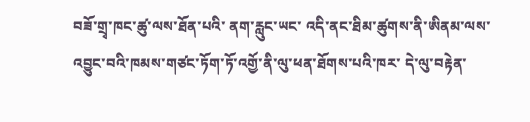བཟོ་གྲྭ་ཁང་ཚུ་ལས་ཐོན་པའི་ ནག་རླུང་ཡང་ འདི་ནང་ཐིམ་ཚུགས་ནི་ཨིནམ་ལས་ འབྱུང་བའི་ཁམས་གཙང་ཏོག་ཏོ་འགྱོ་ནི་ལུ་ཕན་ཐོགས་པའི་ཁར་ དེ་ལུ་བརྟེན་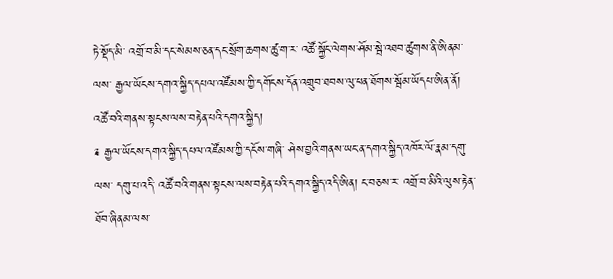ཏེ་སྡོད་མི་ འགྲོ་བ་མི་དང་སེམས་ཅན་དང་སྲོག་ཆགས་ཚུ་ག་ར་ འཚོ་སྐྱོང་ལེགས་ཤོམ་སྦེ་འཐབ་ཚུགས་ནི་ཨིནམ་ལས་ རྒྱལ་ཡོངས་དགའ་སྐྱིད་དཔལ་འཛོམས་ཀྱི་དགོངས་དོན་འགྲུབ་ཐབས་ལུ་ཕན་ཐོགས་སྦོམ་ཡོདཔ་ཨིན་ནོ།
འཚོ་བའི་གནས་སྟངས་ལས་བརྟེན་པའི་དགའ་སྐྱིད།
༉ རྒྱལ་ཡོངས་དགའ་སྐྱིད་དཔལ་འཛོམས་ཀྱི་དངོས་གཞི་ ཤེས་བྱའི་གནས་ཡང་ན་དགའ་སྐྱིད་འཁོར་ལོ་རྣམ་དགུ་ལས་ དགུ་པ་འདི་ འཚོ་བའི་གནས་སྟངས་ལས་བརྟེན་པའི་དགའ་སྐྱིད་འདི་ཨིན། ང་བཅས་ར་ འགྲོ་བ་མིའི་ལུས་རྟེན་ཐོབ་ཞིནམ་ལས་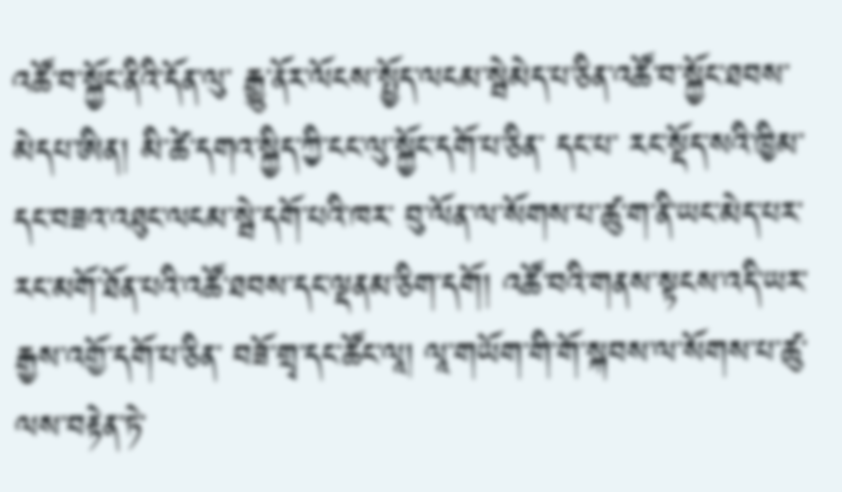འཚོ་བ་སྐྱོང་ནིའི་དོན་ལུ་ རྒྱུ་ནོར་ལོངས་སྤྱོད་ལངམ་སྦེམེད་པ་ཅིན་འཚོ་བ་སྐྱོང་ཐབས་མེདཔ་ཨིན། མི་ཚེ་དགའ་སྐྱིད་ཀྱི་ངང་ལུ་སྐྱོང་དགོ་པ་ཅིན་ དང་པ་ རང་སྡོད་སའི་ཁྱིམ་དང་བཟའ་འཐུང་ལངམ་སྦེ་དགོ་པའི་ཁར་ བུ་ལོན་ལ་སོགས་པ་ཚུ་ག་ནི་ཡང་མེད་པར་ རང་མགོ་ཐོན་པའི་འཚོ་ཐབས་དང་ལྡནམ་ཅིག་དགོ། འཚོ་བའི་གནས་སྟངས་འདི་ཡར་རྒྱས་འགྱོ་དགོ་པ་ཅིན་ བཟོ་གྲྭ་དང་ཚོང་ལཱ། ལཱ་གཡོག་གི་གོ་སྐབས་ལ་སོགས་པ་ཚུ་ལས་བརྟེན་ཏེ་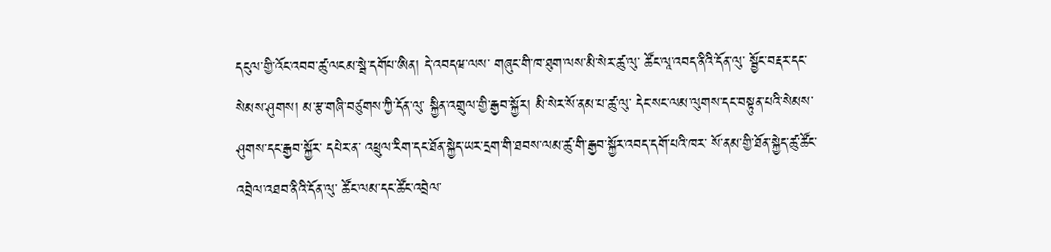དངུལ་གྱི་འོང་འབབ་ཚུ་ལངམ་སྦེ་དགོཔ་ཨིན། དེ་འབདཝ་ལས་ གཞུང་གི་ཁ་ཐུག་ལས་མི་སེར་ཚུ་ལུ་ ཚོང་ལཱ་འབད་ནིའི་དོན་ལུ་ སྦྱོང་བརྡར་དང་སེམས་ཤུགས། མ་རྩ་གཞི་བཙུགས་ཀྱི་དོན་ལུ་ སྐྱིན་འགྲུལ་གྱི་རྒྱབ་སྐྱོར། མི་སེར་སོ་ནམ་པ་ཚུ་ལུ་ དེང་སང་ལམ་ལུགས་དང་བསྟུན་པའི་སེམས་ཤུགས་དང་རྒྱབ་སྐྱོར་ དཔེར་ན་ འཕྲུལ་རིག་དང་ཐོན་སྐྱེད་ཡར་དྲག་གི་ཐབས་ལམ་ཚུ་གི་རྒྱབ་སྐྱོར་འབད་དགོ་པའི་ཁར་ སོ་ནམ་གྱི་ཐོན་སྐྱེད་ཚུ་ཚོང་འབྲེལ་འཐབ་ནིའི་དོན་ལུ་ ཚོང་ལམ་དང་ཚོང་འབྲེལ་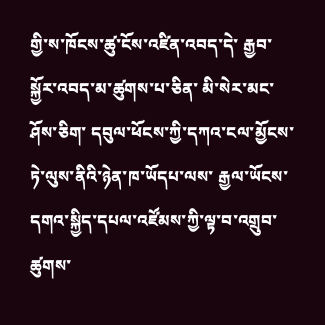གྱི་ས་ཁོངས་ཚུ་ངོས་འཛིན་འབད་དེ་ རྒྱབ་སྐྱོར་འབད་མ་ཚུགས་པ་ཅིན་ མི་སེར་མང་ཤོས་ཅིག་ དབུལ་ཕོངས་ཀྱི་དཀའ་ངལ་མྱོངས་ཏེ་ལུས་ནིའི་ཉེན་ཁ་ཡོདཔ་ལས་ རྒྱལ་ཡོངས་དགའ་སྐྱིད་དཔལ་འཛོམས་ཀྱི་ལྟ་བ་འགྲུབ་ཚུགས་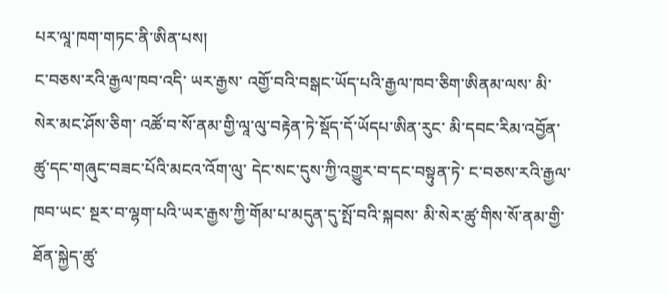པར་ལཱ་ཁག་གཏང་ནི་ཨིན་པས།
ང་བཅས་རའི་རྒྱལ་ཁབ་འདི་ ཡར་རྒྱས་ འགྱོ་བའི་བསྒང་ཡོད་པའི་རྒྱལ་ཁབ་ཅིག་ཨིནམ་ལས་ མི་སེར་མང་ཤོས་ཅིག་ འཚོ་བ་སོ་ནམ་གྱི་ལཱ་ལུ་བརྟེན་ཏེ་སྡོད་དོ་ཡོདཔ་ཨིན་རུང་ མི་དབང་རིམ་འབྱོན་ཚུ་དང་གཞུང་བཟང་པོའི་མངའ་འོག་ལུ་ དེང་སང་དུས་ཀྱི་འགྱུར་བ་དང་བསྟུན་ཏེ་ ང་བཅས་རའི་རྒྱལ་ཁབ་ཡང་ སྔར་བ་ལྷག་པའི་ཡར་རྒྱས་ཀྱི་གོམ་པ་མདུན་དུ་སྤོ་བའི་སྐབས་ མི་སེར་ཚུ་གིས་སོ་ནམ་གྱི་ཐོན་སྐྱེད་ཚུ་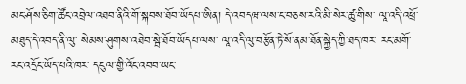མང་ཤོས་ཅིག་ཚོང་འབྲེལ་འཐབ་ནིའི་གོ་སྐབས་ཐོབ་ཡོདཔ་ཨིན། དེ་འབདཝ་ལས་ང་བཅས་རའི་མི་སེར་ཚུ་གིས་ ལཱ་འདི་འཕྲོ་མཐུད་དེ་འབད་ནི་ལུ་ སེམས་ཤུགས་འཐེབ་སྦེ་ཐོབ་ཡོདཔ་ལས་ ལཱ་འདི་ལུ་བརྩོན་ཏེ་སོ་ནམ་ཐོན་སྐྱེད་ཀྱི་ཐད་ཁར་ རང་མགོ་རང་འདྲོང་ཡོད་པའི་ཁར་ དངུལ་གྱི་འོང་འབབ་ཡང་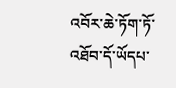འབོར་ཆེ་ཏོག་ཏོ་འཐོབ་དོ་ཡོདཔ་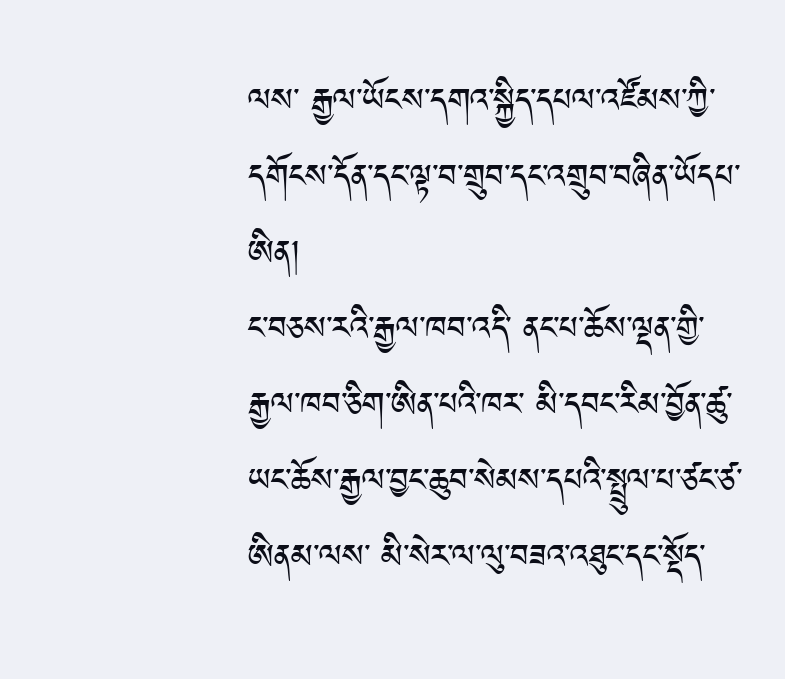ལས་ རྒྱལ་ཡོངས་དགའ་སྐྱིད་དཔལ་འཛོམས་ཀྱི་དགོངས་དོན་དང་ལྟ་བ་གྲུབ་དང་འགྲུབ་བཞིན་ཡོདཔ་ཨིན།
ང་བཅས་རའི་རྒྱལ་ཁབ་འདི་ ནང་པ་ཆོས་ལྡན་གྱི་རྒྱལ་ཁབ་ཅིག་ཨིན་པའི་ཁར་ མི་དབང་རིམ་བྱོན་ཚུ་ཡང་ཆོས་རྒྱལ་བྱང་ཆུབ་སེམས་དཔའི་སྤྲུལ་པ་ཙང་ཙ་ཨིནམ་ལས་ མི་སེར་ལ་ལུ་བཟའ་འཐུང་དང་སྡོད་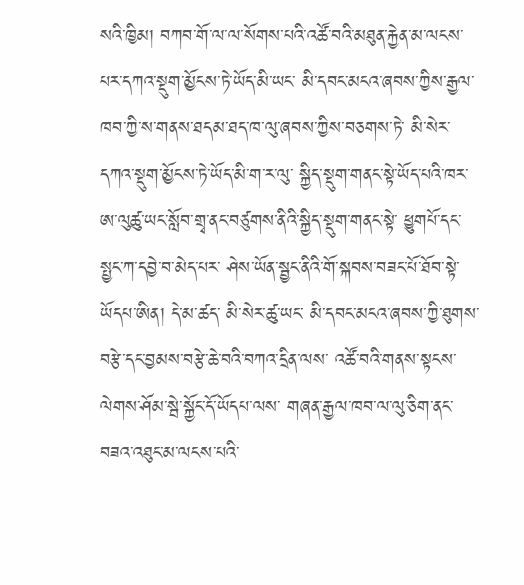སའི་ཁྱིམ། བཀབ་གོ་ལ་ལ་སོགས་པའི་འཚོ་བའི་མཐུན་རྐྱེན་མ་ལངས་པར་དཀའ་སྡུག་མྱོངས་ཏེ་ཡོད་མི་ཡང་ མི་དབང་མངའ་ཞབས་ཀྱིས་རྒྱལ་ཁབ་ཀྱི་ས་གནས་ཐདམ་ཐད་ཁ་ལུ་ཞབས་ཀྱིས་བཅགས་ཏེ་ མི་སེར་དཀའ་སྡུག་མྱོངས་ཏེ་ཡོད་མི་ག་ར་ལུ་ སྐྱིད་སྡུག་གནང་སྟེ་ཡོད་པའི་ཁར་ ཨ་ལུཚུ་ཡང་སློབ་གྲྭ་ནང་བཙུགས་ནིའི་སྐྱིད་སྡུག་གནང་སྟེ་ ཕྱུགཔོ་དང་སྤྱང་ཀ་དབྱེ་བ་མེད་པར་ ཤེས་ཡོན་སྦྱང་ནིའི་གོ་སྐབས་བཟང་པོ་ཐོབ་སྟེ་ཡོདཔ་ཨིན། དེ་མ་ཚད་ མི་སེར་ཚུ་ཡང་ མི་དབང་མངའ་ཞབས་ཀྱི་ཐུགས་བརྩེ་དང་བྱམས་བརྩེ་ཆེ་བའི་བཀའ་དྲིན་ལས་ འཚོ་བའི་གནས་སྟངས་ལེགས་ཤོམ་སྦེ་སྐྱོང་དོ་ཡོདཔ་ལས་ གཞན་རྒྱལ་ཁབ་ལ་ལུ་ཅིག་ནང་བཟའ་འཐུང་མ་ལངས་པའི་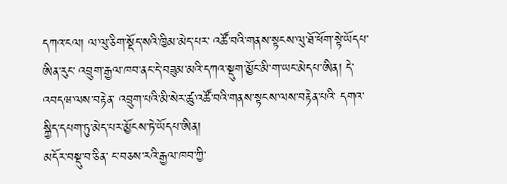དཀའ་ངལ། ལ་ལུ་ཅིག་སྡོད་སའི་ཁྱིམ་མེད་པར་ འཚོ་བའི་གནས་སྟངས་ལུ་ཐོ་ཕོག་སྟེ་ཡོདཔ་ཨིན་རུང་ འབྲུག་རྒྱལ་ཁབ་ནང་དེ་བཟུམ་མའི་དཀའ་སྡུག་མྱོང་མི་ག་ཡང་མེདཔ་ཨིན། དེ་འབདཝ་ལས་བརྟེན་ འབྲུག་པའི་མི་སེར་ཚུ་འཚོ་བའི་གནས་སྟངས་ལས་བརྟེན་པའི་ དགའ་སྐྱིད་དཔག་ཏུ་མེད་པར་མྱོངས་ཏེ་ཡོདཔ་ཨིན།
མདོར་བསྡུ་བ་ཅིན་ ང་བཅས་རའི་རྒྱལ་ཁབ་ཀྱི་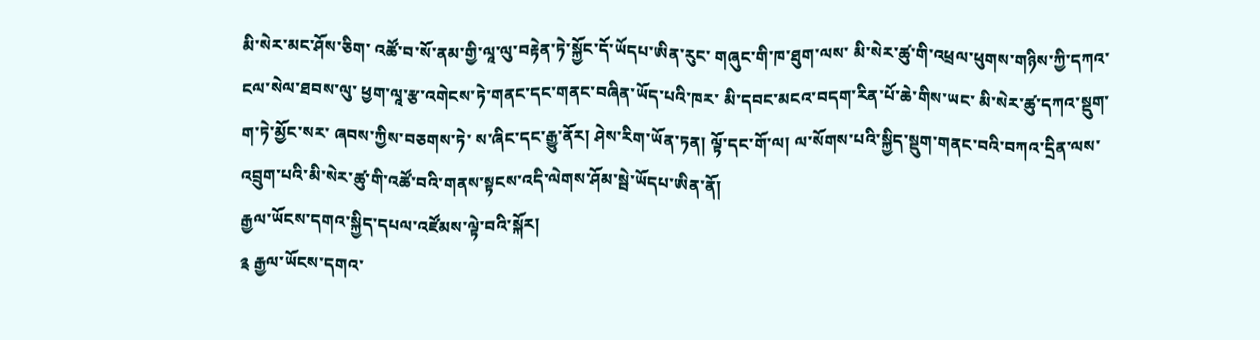མི་སེར་མང་ཤོས་ཅིག་ འཚོ་བ་སོ་ནམ་གྱི་ལཱ་ལུ་བརྟེན་ཏེ་སྐྱོང་དོ་ཡོདཔ་ཨིན་རུང་ གཞུང་གི་ཁ་ཐུག་ལས་ མི་སེར་ཚུ་གི་འཕྲལ་ཕུགས་གཉིས་ཀྱི་དཀའ་ངལ་སེལ་ཐབས་ལུ་ ཕྱག་ལཱ་རྩ་འགེངས་ཏེ་གནང་དང་གནང་བཞིན་ཡོད་པའི་ཁར་ མི་དབང་མངའ་བདག་རིན་པོ་ཆེ་གིས་ཡང་ མི་སེར་ཚུ་དཀའ་སྡུག་ག་ཏེ་མྱོང་སར་ ཞབས་ཀྱིས་བཅགས་ཏེ་ ས་ཞིང་དང་རྒྱུ་ནོར། ཤེས་རིག་ཡོན་ཏན། ལྟོ་དང་གོ་ལ། ལ་སོགས་པའི་སྐྱིད་སྡུག་གནང་བའི་བཀའ་དྲིན་ལས་ འབྲུག་པའི་མི་སེར་ཚུ་གི་འཚོ་བའི་གནས་སྟངས་འདི་ལེགས་ཤོམ་སྦེ་ཡོདཔ་ཨིན་ནོ།
རྒྱལ་ཡོངས་དགའ་སྐྱིད་དཔལ་འཛོམས་ལྟེ་བའི་སྐོར།
༉ རྒྱལ་ཡོངས་དགའ་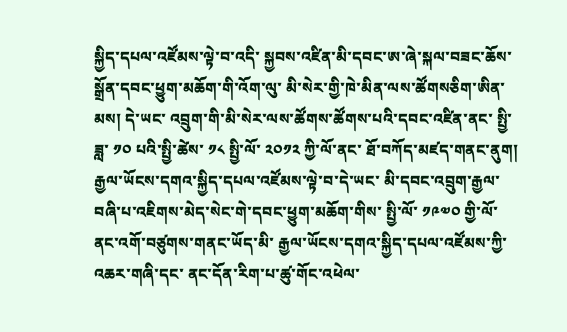སྐྱིད་དཔལ་འཛོམས་ལྟེ་བ་འདི་ སྐྱབས་འཛིན་མི་དབང་ཨ་ཞེ་སྐལ་བཟང་ཆོས་སྒྲོན་དབང་ཕྱུག་མཆོག་གི་འོག་ལུ་ མི་སེར་གྱི་ཁེ་མིན་ལས་ཚོགསཅིག་ཨིན་མས། དེ་ཡང་ འབྲུག་གི་མི་སེར་ལས་ཚོགས་ཚོགས་པའི་དབང་འཛིན་ནང་ སྤྱི་ཟླ་ ༡༠ པའི་སྤྱི་ཚེས་ ༡༨ སྤྱི་ལོ་ ༢༠༡༢ ཀྱི་ལོ་ནང་ ཐོ་བཀོད་མཛད་གནང་ནུག། རྒྱལ་ཡོངས་དགའ་སྐྱིད་དཔལ་འཛོམས་ལྟེ་བ་དེ་ཡང་ མི་དབང་འབྲུག་རྒྱལ་བཞི་པ་འཇིགས་མེད་སེང་གེ་དབང་ཕྱུག་མཆོག་གིས་ སྤྱི་ལོ་ ༡༩༧༠ གྱི་ལོ་ནང་འགོ་བཙུགས་གནང་ཡོད་མི་ རྒྱལ་ཡོངས་དགའ་སྐྱིད་དཔལ་འཛོམས་ཀྱི་འཆར་གཞི་དང་ ནང་དོན་རིག་པ་ཚུ་གོང་འཕེལ་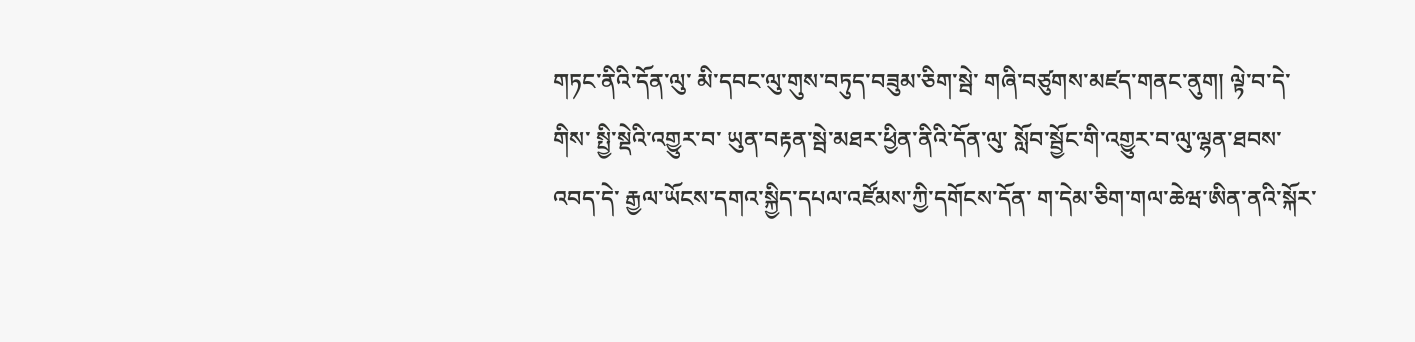གཏང་ནིའི་དོན་ལུ་ མི་དབང་ལུ་གུས་བཏུད་བཟུམ་ཅིག་སྦེ་ གཞི་བཙུགས་མཛད་གནང་ནུག། ལྟེ་བ་དེ་གིས་ སྤྱི་སྡེའི་འགྱུར་བ་ ཡུན་བརྟན་སྦེ་མཐར་ཕྱིན་ནིའི་དོན་ལུ་ སློབ་སྦྱོང་གི་འགྱུར་བ་ལུ་ལྷན་ཐབས་འབད་དེ་ རྒྱལ་ཡོངས་དགའ་སྐྱིད་དཔལ་འཛོམས་ཀྱི་དགོངས་དོན་ ག་དེམ་ཅིག་གལ་ཆེཝ་ཨིན་ནའི་སྐོར་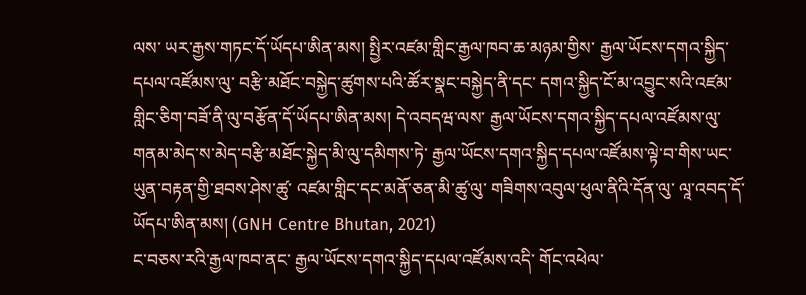ལས་ ཡར་རྒྱས་གཏང་དོ་ཡོདཔ་ཨིན་མས། སྤྱིར་འཛམ་གླིང་རྒྱལ་ཁབ་ཆ་མཉམ་གྱིས་ རྒྱལ་ཡོངས་དགའ་སྐྱིད་དཔལ་འཛོམས་ལུ་ བརྩི་མཐོང་བསྐྱེད་ཚུགས་པའི་ཚོར་སྣང་བསྐྱེད་ནི་དང་ དགའ་སྐྱིད་ངོ་མ་འབྱུང་སའི་འཛམ་གླིང་ཅིག་བཟོ་ནི་ལུ་བརྩོན་དོ་ཡོདཔ་ཨིན་མས། དེ་འབདཝ་ལས་ རྒྱལ་ཡོངས་དགའ་སྐྱིད་དཔལ་འཛོམས་ལུ་ གནམ་མེད་ས་མེད་བརྩི་མཐོང་སྐྱེད་མི་ལུ་དམིགས་ཏེ་ རྒྱལ་ཡོངས་དགའ་སྐྱིད་དཔལ་འཛོམས་ལྟེ་བ་གིས་ཡང་ ཡུན་བརྟན་གྱི་ཐབས་ཤེས་ཚུ་ འཛམ་གླིང་དང་མནོ་ཅན་མི་ཚུ་ལུ་ གཟིགས་འབུལ་ཕུལ་ནིའི་དོན་ལུ་ ལཱ་འབད་དོ་ཡོདཔ་ཨིན་མས། (GNH Centre Bhutan, 2021)
ང་བཅས་རའི་རྒྱལ་ཁབ་ནང་ རྒྱལ་ཡོངས་དགའ་སྐྱིད་དཔལ་འཛོམས་འདི་ གོང་འཕེལ་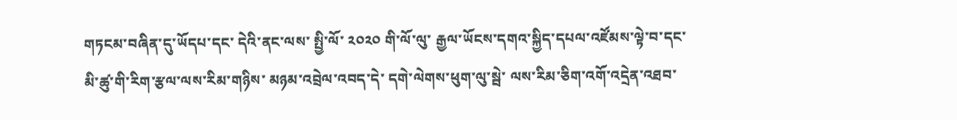གཏངམ་བཞིན་དུ་ཡོདཔ་དང་ དེའི་ནང་ལས་ སྤྱི་ལོ་ ༢༠༢༠ གི་ལོ་ལུ་ རྒྱལ་ཡོངས་དགའ་སྐྱིད་དཔལ་འཛོམས་ལྟེ་བ་དང་མི་ཚུ་གི་རིག་རྩལ་ལས་རིམ་གཉིས་ མཉམ་འབྲེལ་འབད་དེ་ དགེ་ལེགས་ཕུག་ལུ་སྦེ་ ལས་རིམ་ཅིག་འགོ་འདྲེན་འཐབ་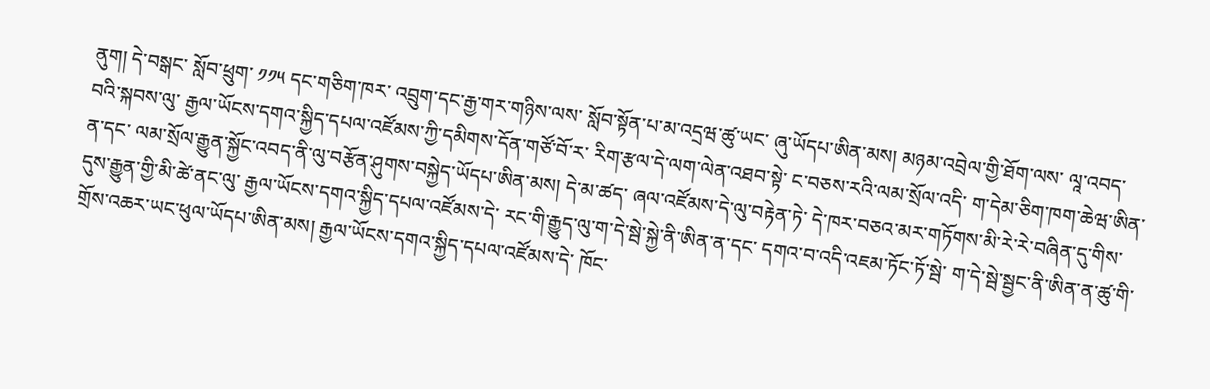ནུག། དེ་བསྒང་ སློབ་ཕྲུག་ ༡༡༥ དང་གཅིག་ཁར་ འབྲུག་དང་རྒྱ་གར་གཉིས་ལས་ སློབ་སྟོན་པ་མ་འདྲཝ་ཚུ་ཡང་ ཞུ་ཡོདཔ་ཨིན་མས། མཉམ་འབྲེལ་གྱི་ཐོག་ལས་ ལཱ་འབད་བའི་སྐབས་ལུ་ རྒྱལ་ཡོངས་དགའ་སྐྱིད་དཔལ་འཛོམས་ཀྱི་དམིགས་དོན་གཙོ་བོ་ར་ རིག་རྩལ་དེ་ལག་ལེན་འཐབ་སྟེ་ ང་བཅས་རའི་ལམ་སྲོལ་འདི་ ག་དེམ་ཅིག་ཁག་ཆེཝ་ཨིན་ན་དང་ ལམ་སྲོལ་རྒྱུན་སྐྱོང་འབད་ནི་ལུ་བརྩོན་ཤུགས་བསྐྱེད་ཡོདཔ་ཨིན་མས། དེ་མ་ཚད་ ཞལ་འཛོམས་དེ་ལུ་བརྟེན་ཏེ་ དེ་ཁར་བཅའ་མར་གཏོགས་མི་རེ་རེ་བཞིན་དུ་གིས་ དུས་རྒྱུན་གྱི་མི་ཚེ་ནང་ལུ་ རྒྱལ་ཡོངས་དགའ་སྐྱིད་དཔལ་འཛོམས་དེ་ རང་གི་རྒྱུད་ལུ་ག་དེ་སྦེ་སྐྱེ་ནི་ཨིན་ན་དང་ དགའ་བ་འདི་འཇམ་ཏོང་ཏོ་སྦེ་ ག་དེ་སྦེ་སྦྱང་ནི་ཨིན་ན་ཚུ་གི་གྲོས་འཆར་ཡང་ཕུལ་ཡོདཔ་ཨིན་མས། རྒྱལ་ཡོངས་དགའ་སྐྱིད་དཔལ་འཛོམས་དེ་ ཁོང་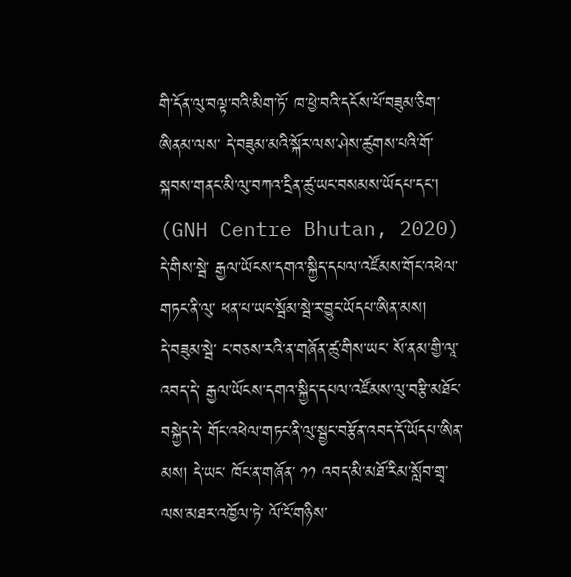གི་དོན་ལུ་བལྟ་བའི་མིག་ཏོ་ ཁ་ཕྱེ་བའི་དངོས་པོ་བཟུམ་ཅིག་ཨིནམ་ལས་ དེ་བཟུམ་མའི་སྐོར་ལས་ཤེས་ཚུགས་པའི་གོ་སྐབས་གནང་མི་ལུ་བཀའ་དྲིན་ཚུ་ཡང་བསམས་ཡོདཔ་དང་། (GNH Centre Bhutan, 2020) དེ་གིས་སྦེ་ རྒྱལ་ཡོངས་དགའ་སྐྱིད་དཔལ་འཛོམས་གོང་འཕེལ་གཏང་ནི་ལུ་ ཕན་པ་ཡང་སྦོམ་སྦེ་ར་བྱུང་ཡོདཔ་ཨིན་མས།
དེ་བཟུམ་སྦེ་ ང་བཅས་རའི་ན་གཞོན་ཚུ་གིས་ཡང་ སོ་ནམ་གྱི་ལཱ་འབད་དེ་ རྒྱལ་ཡོངས་དགའ་སྐྱིད་དཔལ་འཛོམས་ལུ་བརྩི་མཐོང་བསྐྱེད་དེ་ གོང་འཕེལ་གཏང་ནི་ལུ་སྦྱང་བརྩོན་འབད་དོ་ཡོདཔ་ཨིན་མས། དེ་ཡང་ ཁོང་ན་གཞོན་ ༡༡ འབད་མི་མཐོ་རིམ་སློབ་གྲྭ་ལས་མཐར་འཁྱོལ་ཏེ་ ལོ་ངོ་གཉིས་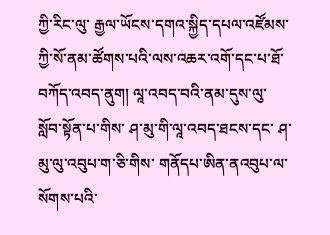ཀྱི་རིང་ལུ་ རྒྱལ་ཡོངས་དགའ་སྐྱིད་དཔལ་འཛོམས་ཀྱི་སོ་ནམ་ཚོགས་པའི་ལས་འཆར་འགོ་དང་པ་ཐོ་བཀོད་འབད་ནུག། ལཱ་འབད་བའི་ནམ་དུས་ལུ་ སློབ་སྟོན་པ་གིས་ ཤ་མུ་གི་ལཱ་འབད་ཐངས་དང་ ཤ་མུ་ལུ་འབུཔ་ག་ཅི་གིས་ གནོདཔ་ཨིན་ནའབུཔ་ལ་སོགས་པའི་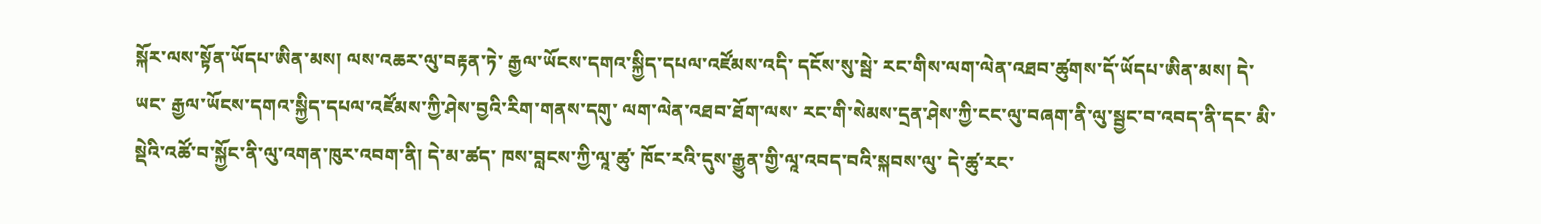སྐོར་ལས་སྟོན་ཡོདཔ་ཨིན་མས། ལས་འཆར་ལུ་བརྟན་ཏེ་ རྒྱལ་ཡོངས་དགའ་སྐྱིད་དཔལ་འཛོམས་འདི་ དངོས་སུ་སྦེ་ རང་གིས་ལག་ལེན་འཐབ་ཚུགས་དོ་ཡོདཔ་ཨིན་མས། དེ་ཡང་ རྒྱལ་ཡོངས་དགའ་སྐྱིད་དཔལ་འཛོམས་ཀྱི་ཤེས་བྱའི་རིག་གནས་དགུ་ ལག་ལེན་འཐབ་ཐོག་ལས་ རང་གི་སེམས་དྲན་ཤེས་ཀྱི་ངང་ལུ་བཞག་ནི་ལུ་སྦྱང་བ་འབད་ནི་དང་ མི་སྡེའི་འཚོ་བ་སྐྱོང་ནི་ལུ་འགན་ཁུར་འབག་ནི། དེ་མ་ཚད་ ཁས་བླངས་ཀྱི་ལཱ་ཚུ་ ཁོང་རའི་དུས་རྒྱུན་གྱི་ལཱ་འབད་བའི་སྐབས་ལུ་ དེ་ཚུ་རང་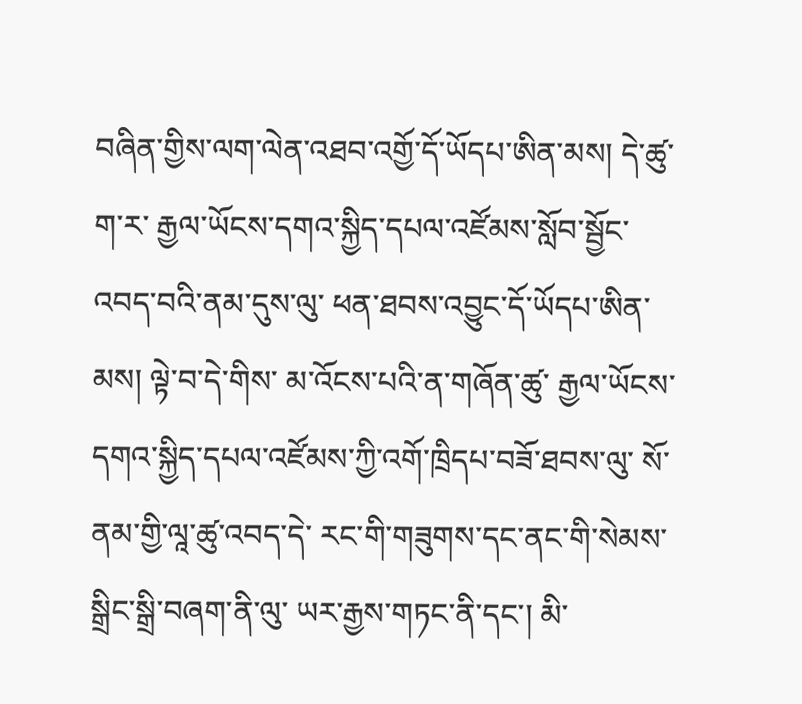བཞིན་གྱིས་ལག་ལེན་འཐབ་འགྱོ་དོ་ཡོདཔ་ཨིན་མས། དེ་ཚུ་ག་ར་ རྒྱལ་ཡོངས་དགའ་སྐྱིད་དཔལ་འཛོམས་སློབ་སྦྱོང་འབད་བའི་ནམ་དུས་ལུ་ ཕན་ཐབས་འབྱུང་དོ་ཡོདཔ་ཨིན་མས། ལྟེ་བ་དེ་གིས་ མ་འོངས་པའི་ན་གཞོན་ཚུ་ རྒྱལ་ཡོངས་དགའ་སྐྱིད་དཔལ་འཛོམས་ཀྱི་འགོ་ཁྲིདཔ་བཟོ་ཐབས་ལུ་ སོ་ནམ་གྱི་ལཱ་ཚུ་འབད་དེ་ རང་གི་གཟུགས་དང་ནང་གི་སེམས་སྒྲིང་སྒྲི་བཞག་ནི་ལུ་ ཡར་རྒྱས་གཏང་ནི་དང་། མི་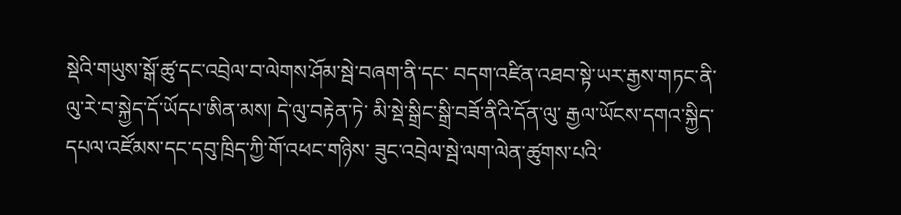སྡེའི་གཡུས་སྒོ་ཚུ་དང་འབྲེལ་བ་ལེགས་ཤོམ་སྦེ་བཞག་ནི་དང་ བདག་འཛིན་འཐབ་སྟེ་ཡར་རྒྱས་གཏང་ནི་ལུ་རེ་བ་སྐྱེད་དོ་ཡོདཔ་ཨིན་མས། དེ་ལུ་བརྟེན་ཏེ་ མི་སྡེ་སྒྲིང་སྒྲི་བཟོ་ནིའི་དོན་ལུ་ རྒྱལ་ཡོངས་དགའ་སྐྱིད་དཔལ་འཛོམས་དང་དབུ་ཁྲིད་ཀྱི་གོ་འཕང་གཉིས་ ཟུང་འབྲེལ་སྦེ་ལག་ལེན་ཚུགས་པའི་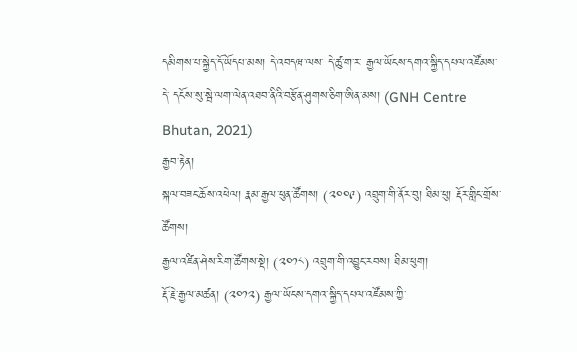དམིགས་པ་སྐྱེད་དོ་ཡོདཔ་མས། དེ་འབདཝ་ལས་ དེ་ཚུ་ག་ར་ རྒྱལ་ཡོངས་དགའ་སྐྱིད་དཔལ་འཛོམས་དེ་ དངོས་སུ་སྦེ་ལག་ལེན་འཐབ་ནིའི་བརྩོན་ཤུགས་ཅིག་ཨིན་མས། (GNH Centre Bhutan, 2021)
རྒྱབ་རྟེན།
སྐལ་བཟང་ཆོས་འཕེལ། རྣམ་རྒྱལ་ཕུན་ཚོགས། (༢༠༠༩) འབྲུག་གི་ནོར་བུ། ཐིམ་ཕུ། རྡོར་གླིང་གྲོས་ཚོགས།
རྒྱལ་འཛིན་ཤེས་རིག་ཚོགས་སྡེ། (༢༠༡༨) འབྲུག་གི་འབྱུང་རབས། ཐིམ་ཕུག།
རྡོ་རྗེ་རྒྱལ་མཚན། (༢༠༡༢) རྒྱལ་ཡོངས་དགའ་སྐྱིད་དཔལ་འཛོམས་ཀྱི་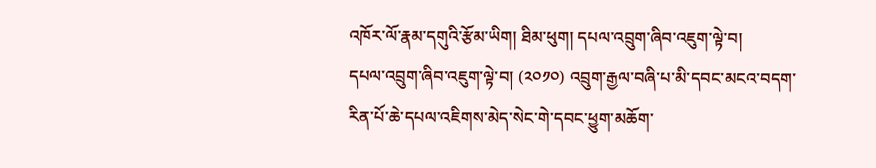འཁོར་ལོ་རྣམ་དགུའི་རྩོམ་ཡིག། ཐིམ་ཕུག། དཔལ་འབྲུག་ཞིབ་འཇུག་ལྟེ་བ།
དཔལ་འབྲུག་ཞིབ་འཇུག་ལྟེ་བ། (༢༠༡༠) འབྲུག་རྒྱལ་བཞི་པ་མི་དབང་མངའ་བདག་རིན་པོ་ཆེ་དཔལ་འཇིགས་མེད་སེང་གེ་དབང་ཕྱུག་མཆོག་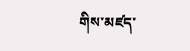གིས་མཛད་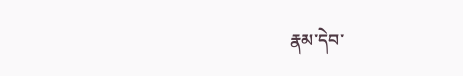རྣམ་དེབ་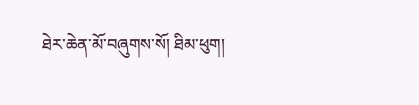ཐེར་ཆེན་མོ་བཞུགས་སོ། ཐིམ་ཕུག།